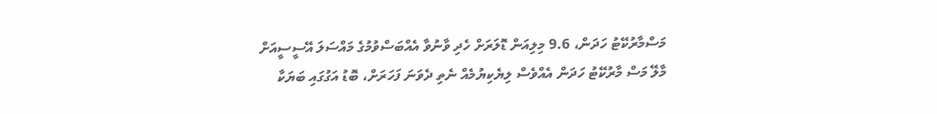މަސްމާރުކޭޓު ހަދަން، 9.6 މިލިއަން ޑޮލަރަށް ހެދި ވާނުވާ އެއްބަސްވުމުގެ މައްސަލަ އޭސީސީއަށް
މާލޭ މަސް މާރުކޭޓު ހަދަން އެއްވެސް ލިޔެކިޔުމެއް ނެތި ދެވަނަ ފަހަރަށް، ބޮޑު އަގުގައި ބަޔަކާ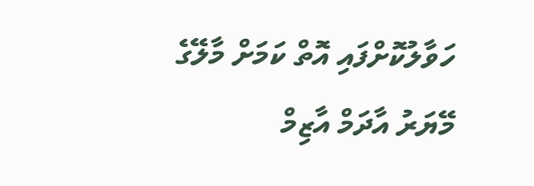ހަވާލުކޮށްފައި އޮތް ކަމަށް މާލޭގެ މޭޔަރު އާދަމް އާޒިމް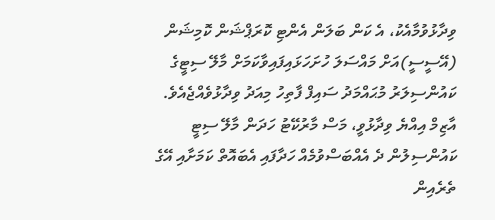ވިދާޅުވުމާއެކު، އެ ކަން ބަލަން އެންޓި ކޮރަޕްޝަން ކޮމިޝަން (އޭސީސީ)އަށް މައްސަލަ ހުށަހަޅައިފައިވާކަމަށް މާލޭ ސިޓީގެ ކައުންސިލަރު މުޙައްމަދު ސައިފް ފާތިހު މިއަދު ވިދާޅުވެއްޖެއެވެ. އާޒިމް އިއްޔެ ވިދާޅުވީ، މަސް މާރުކޭޓު ހަދަން މާލޭ ސިޓީ ކައުންސިލުން ދެ އެއްބަސްވުމެއް ހަދާފައި އެބައޮތް ކަމަށާއި އޭގެ ތެރެއިން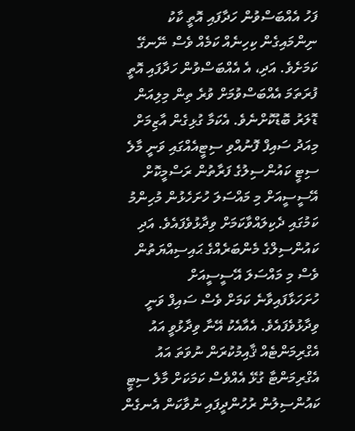ފަހު އެއްބަސްވުން ހަދާފައި އޮތީ ކާކު ނިންމައިގެން ކިހިނެއް ކަމެއް ވެސް ނޭނގޭ ކަމަށެވެ. އަދި، އެ އެއްބަސްވުން ހަދާފައި އޮތީ ފުރަތަމަ އެއްބަސްވުމަށް ވުރެ ތިން މިލިއަން ޑޮލަރު ބޮޑުކޮށްނެވެ. އެކަމާ ގުޅިގެން އާޒިމަށް މިއަދު ސައިފް ފޮނުއްވި ސިޓީއެއްގައި ވަނީ މާލެ ސިޓީ ކައުންސިލުގެ ފަރާތުން ރަސްމީކޮށް އޭސީސީއަށް މި މައްސަލަ ހުށަހެޅުން މުހިންމު ކަމުގައި ދެކިލައްވާކަމަށް ވިދާޅުވެފައެވެ. އަދި ކައުންސިލްގެ މެންބަރެއްގެ ޙައިސިއްޔަތުން ވެސް މި މައްސަލަ އޭސީސީއަށް ހުށަހަޅާފައިވާނެ ކަމަށް ވެސް ސައިފް ވަނީ ވިދާޅުވެފައެވެ. އެއާއެކު އޭނާ ވިދާޅުވީ އައު އެގްރިމަންޓެއް ޤާއިމުކުރަން ނުވަތަ އައު އެގްރިމަންޓާ ގުޅޭ އެއްވެސް ކަމަކަށް މާލެ ސިޓީ ކައުންސިލުން ރުހުންދީފައި ނުވާކަން އެނގެން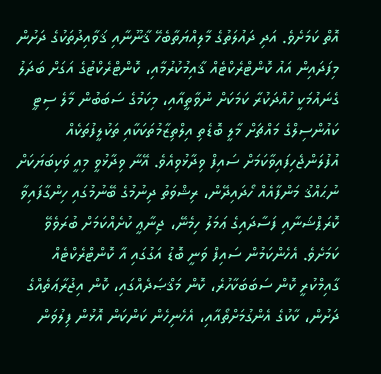އޮތް ކަމަށެވެ. އަދި ދައުލަތުގެ މާލިއްޔަތާބެހޭ ޤާނޫނާއި ޤަވާއިދުތަކުގެ ދަށުން މިފަދައިން އައު ކޮންޓްރެކްޓެއް ޤާއިމުކުރުމާއި، ކޮންޓްރެކްޓުގެ އަގަށް ބަދަލު ގެނައުމަކީ ހުއްދަކުރާ ކަމަކަށް ނުވާތީއާއި، މިކަމުގެ ސަބަބުން މާލެ ސިޓީ ކައުންސިލްގެ މައްޗަށް މާލީ ބޮޑެތި އިލްތިޒާމުތަކަކާއި ތަކުލީފުތަކެއް އުފުލަންޖެހިފައިވާކަމަށް ސައިފް ވިދާޅުވިއެވެ. އޭނާ ވިދާޅުވީ މިއީ ވަކިބަޔަކަށް ނުޙައްޤު މަންފާއެއް ހޯދައިދޭން، ރިޝްވަތު ދިނުމުގެ ބޭނުމުގައި ހިންގާފައިވާ ކޮރަޕްޝަނާއި ފަސާދައިގެ ޢަމަލު ހިމެނޭ، ޖިނާޢީ ކުށެއްކަމަށް ބުރަވެވޭ ކަމަށެވެ. އެހެންކަމުން ސައިފް ވަނީ ބޮޑު އަގުގައި އާ ކޮންޓްރެކްޓެއް ގާއިމްކުރީ ކޮން ސަބަބަކާހުރެ، ކޮން މަޤްޞަދެއްގައި، ކޮން އިޖުރާޢަތެއްގެ ދަށުން، ކާކުގެ އެންގުމަށްތޯއާއި، އެހެނިހެން ކަންކަން އޮޅުން ފިލުވަން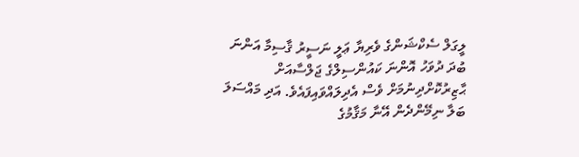ލީގަލް ސެކްޝަންގެ ވެރިޔާ ޢަލީ ނަސީރު ޤާސިމާ އަންނަ ބުދަ ދުވަހު އޮންނަ ކައުންސިލްގެ ޖަލްސާއަށް ޙާޒިރުކޮށްދިނުމަށް ވެސް އެދިލައްވައިފައެވެ. އަދި މައްސަލަ ބަލާ ނިމޭންދެން އޭނާ މަޤާމުގެ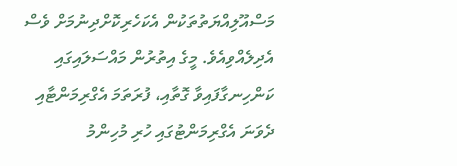މަސްއޫލިއްޔަތުތަކުން އެކަހެރިކޮށްދިނުމަށް ވެސް އެދިލެއްވިއެވެ. މީގެ އިތުރުން މައްސަލައިގައި ކަންހިނގާފައިވާ ގޮތާއި، ފުރަތަމަ އެގްރިމަންޓާއި ދެވަނަ އެގްރިމަންޓުގައި ހުރި މުހިންމު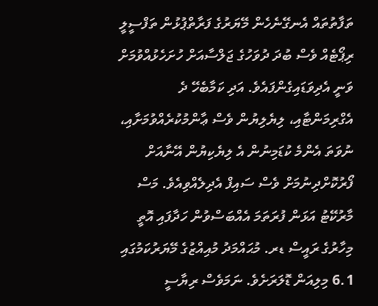ތަފާތުތައް އެނގޭނެހެން މޭޔަރުގެ ފަރާތްޕުޅުން ތަފްސީލީ ރިޕޯޓެއް ވެސް ބުދަ ދުވަހުގެ ޖަލްސާއަށް ހުށަހެޅުއްވުމަށް ވަނީ އެދިވަޑައިގެންފައެވެ. އަދި ކަމާބެހޭ ދެ އެގްރިމަންޓާއި، ލިޔެލިޔުން ވެސް ޢާންމުކުރެއްވުމަށާއި، ނުވަތަ އެންމެ ކުޑަމިނުން އެ ލިޔެކިޔުން އޭނާއަށް ފޯރުކޮށްދިނުމަށް ވެސް ސައިފް އެދިލެއްވިއެވެ. މަސް މާރުކޭޓު އަޅަން ފުރަތަމަ އެއްބަސްވުން ހަދާފައި އޮތީ މިހާރުގެ ރައީސް ޑރ. މުޙައްމަދު މުއިއްޒުގެ މޭޔަރުކަމުގައި 6.1 މިލިއަން ޑޮލަރަށެވެ. ނަމަވެސް ރިޔާސީ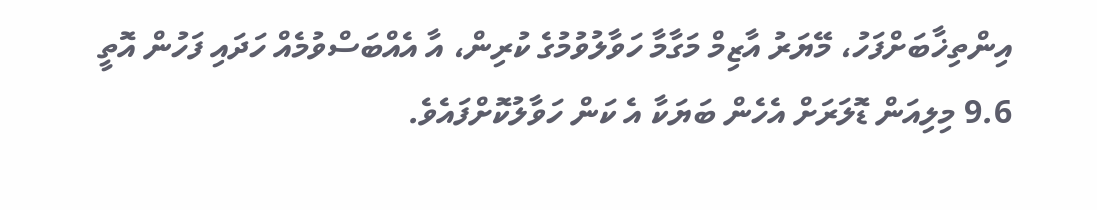އިންތިޚާބަށްފަހު، މޭޔަރު އާޒިމް މަގާމާ ހަވާލުވުމުގެ ކުރިން، އާ އެއްބަސްވުމެއް ހަދައި ފަހުން އޮތީ 9.6 މިލިއަން ޑޮލަރަށް އެހެން ބަޔަކާ އެ ކަން ހަވާލުކޮށްފައެވެ.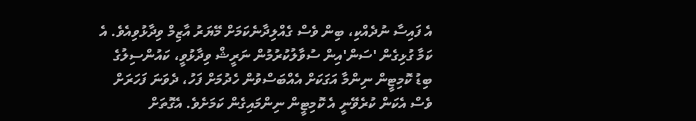އެ ފައިސާ ނުދެއްކި، ބިން ވެސް ގެއްލިދާނެކަމަށް މޭޔަރު އާޒިމް ވިދާޅުވިއެވެ. އެ ކަމާ ގުޅިގެން 'ސަން'އިން ސުވާލުކުރުމުން ނަރީޝް ވިދާޅުވީ، ކައުންސިލުގެ ބިޑު ކޮމިޓީން ނިންމާ އަގަކަށް އެއްބަސްވުން ހެދުމަށް ފަހު، ދެވަނަ ފަހަރަށް ވެސް އެކަން ކުރެވޭނީ އެ ކޮމިޓީން ނިންމައިގެން ކަމަށެވެ. އެގޮތަށް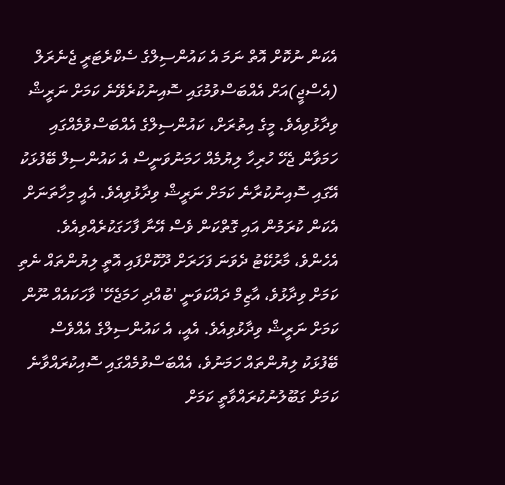އެކަން ނުކޮށް އޮތް ނަމަ އެ ކައުންސިލްގެ ސެކްރެޓަރީ ޖެނެރަލް (އެސްޖީ)އަށް އެއްބަސްވުމުގައި ސޮއިނުކުރެވޭނެ ކަމަށް ނަރީޝް ވިދާޅުވިއެވެ. މީގެ އިތުރަށް، ކައުންސިލްގެ އެއްބަސްވުމެއްގައި ހަމަވާން ޖެހޭ ހުރިހާ ލިޔުމެއް ހަމަނުވަނީސް އެ ކައުންސިލް ބޭފުޅަކު އޭގައި ސޮއިނުކުރާނެ ކަމަށް ނަރީޝް ވިދާޅުވިއެވެ. އެއީ މިހާތަނަށް އެކަން ކުރަމުން އައި ގޮތްކަން ވެސް އޭނާ ފާހަގަކުރެއްވިއެވެ. އެހެންވެ، މާރުކޭޓު ދެވަނަ ފަހަރަށް ދޫކޮށްފައި އޮތީ ލިޔުންތައް ނެތި ކަމަށް ވިދާޅުވެ، އާޒިމް ދައްކަވަނީ 'ބުއްދި ހަމަޖެހޭ' ވާހަކައެއް ނޫން ކަމަށް ނަރީޝް ވިދާޅުވިއެވެ. އެއީ، އެ ކައުންސިލްގެ އެއްވެސް ބޭފުޅަކު ލިޔުންތައް ހަމަނުވެ، އެއްބަސްވުމެއްގައި ސޮއިކުރައްވާނެ ކަމަށް ގަބޫލުނުކުރައްވާތީ ކަމަށް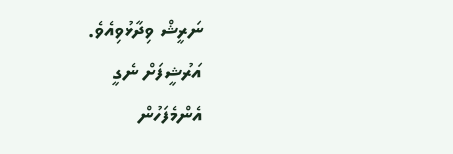ނަރީޝް ވިދާޅުވިއެވެ.
އަރުޝީފަށް ނެގީ
އެންމެފަހުން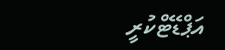އަޕްޑޭޓްކުރީ